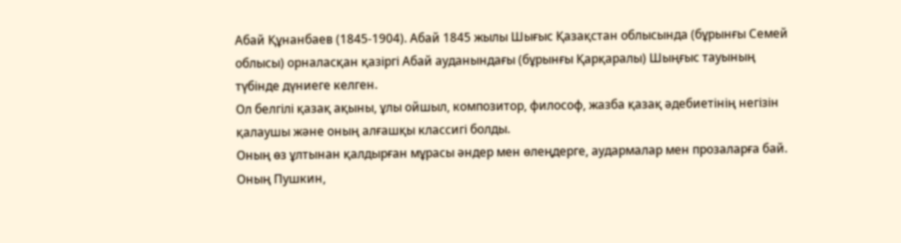Абай Құнанбаев (1845-1904). Абай 1845 жылы Шығыс Қазақстан облысында (бұрынғы Семей облысы) орналасқан қазіргі Абай ауданындағы (бұрынғы Қарқаралы) Шыңғыс тауының түбінде дүниеге келген.
Ол белгілі қазақ ақыны, ұлы ойшыл, композитор, философ, жазба қазақ әдебиетінің негізін қалаушы және оның алғашқы классигі болды.
Оның өз ұлтынан қалдырған мұрасы әндер мен өлеңдерге, аудармалар мен прозаларға бай. Оның Пушкин,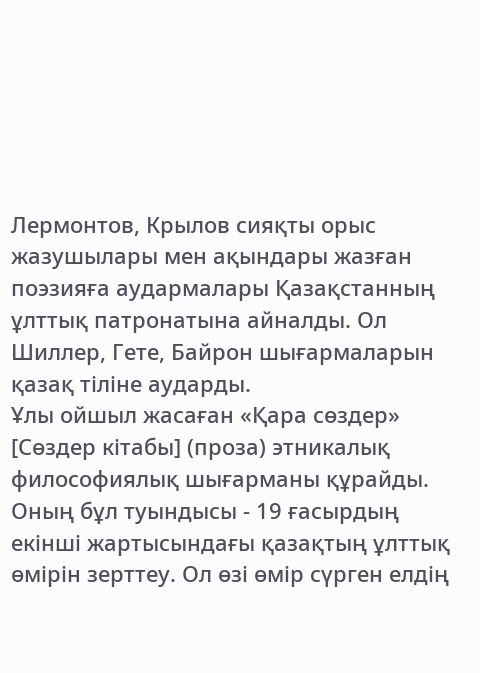Лермонтов, Крылов сияқты орыс жазушылары мен ақындары жазған поэзияға аудармалары Қазақстанның ұлттық патронатына айналды. Ол Шиллер, Гете, Байрон шығармаларын қазақ тіліне аударды.
Ұлы ойшыл жасаған «Қара сөздер» [Сөздер кітабы] (проза) этникалық философиялық шығарманы құрайды. Оның бұл туындысы - 19 ғасырдың екінші жартысындағы қазақтың ұлттық өмірін зерттеу. Ол өзі өмір сүрген елдің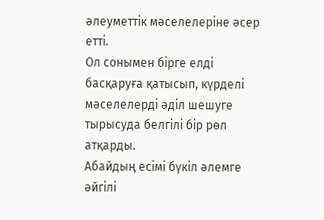әлеуметтік мәселелеріне әсер етті.
Ол сонымен бірге елді басқаруға қатысып, күрделі мәселелерді әділ шешуге тырысуда белгілі бір рөл атқарды.
Абайдың есімі бүкіл әлемге әйгілі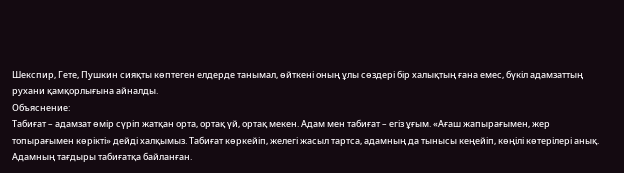Шекспир, Гете, Пушкин сияқты көптеген елдерде танымал, өйткені оның ұлы сөздері бір халықтың ғана емес, бүкіл адамзаттың рухани қамқорлығына айналды.
Объяснение:
Табиғат – адамзат өмір сүріп жатқан орта, ортақ үй, ортақ мекен. Адам мен табиғат – егіз ұғым. «Ағаш жапырағымен, жер топырағымен көрікті» дейді халқымыз. Табиғат көркейіп, желегі жасыл тартса, адамның да тынысы кеңейіп, көңілі көтерілері анық.
Адамның тағдыры табиғатқа байланған.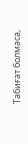Табиғат болмаса,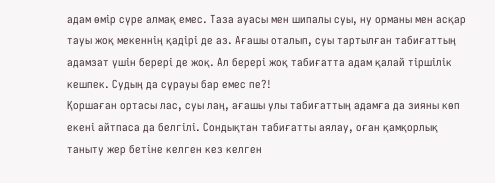адам өмір сүре алмақ емес. Таза ауасы мен шипалы суы, ну орманы мен асқар тауы жоқ мекеннің қадірі де аз. Ағашы оталып, суы тартылған табиғаттың адамзат үшін берері де жоқ. Ал берері жоқ табиғатта адам қалай тіршілік кешпек. Судың да сұрауы бар емес пе?!
Қоршаған ортасы лас, суы лаң, ағашы улы табиғаттың адамға да зияны көп екені айтпаса да белгілі. Сондықтан табиғатты аялау, оған қамқорлық таныту жер бетіне келген кез келген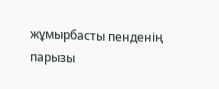жұмырбасты пенденің парызы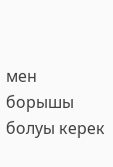мен борышы болуы керек